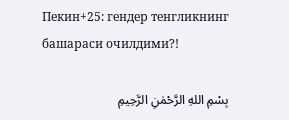Пекин+25: гендер тенгликнинг башараси очилдими?!

بِسْمِ اللهِ الرَّحْمٰنِ الرَّحِيمِ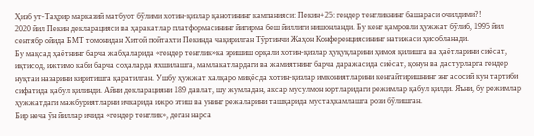Ҳизб ут-Таҳрир марказий матбуот бўлими хотин-қизлар қанотининг кампанияси: Пекин+25: гендер тенгликнинг башараси очилдими?!
2020 йил Пекин декларацияси ва ҳаракатлар платформасининг йигирма беш йиллиги нишонланди. Бу кенг қамровли ҳужжат бўлиб, 1995 йил сентябр ойида БМТ томонидан Хитой пойтахти Пекинда чақирилган Тўртинчи Жаҳон Конференциясининг натижаси ҳисобланади.
Бу мақсад ҳаётнинг барча жабҳаларида «гендер тенглик»ка эришиш орқали хотин-қизлар ҳуқуқларини ҳимоя қилишга ва ҳаётларини сиёсат, иқтисод, ижтимо каби барча соҳаларда яхшилашга, мамлакатлардаги ва жамиятнинг барча даражасида сиёсат, қонун ва дастурларга гендер нуқтаи назарини киритишга қаратилган. Ушбу ҳужжат халқаро миқёсда хотин-қизлар имкониятларини кенгайтиришнинг энг асосий кун тартиби сифатида қабул қилинди. Айни декларацияни 189 давлат, шу жумладан, аксар мусулмон юртларидаги режимлар қабул қилди. Яъни, бу режимлар ҳужжатдаги мажбуриятларни ичкарида ижро этиш ва унинг режаларини ташқарида мустаҳкамлашга рози бўлишган.
Бир неча ўн йиллар ичида «гендер тенглик», деган нарса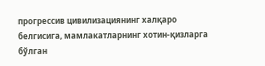прогрессив цивилизациянинг халқаро белгисига, мамлакатларнинг хотин-қизларга бўлган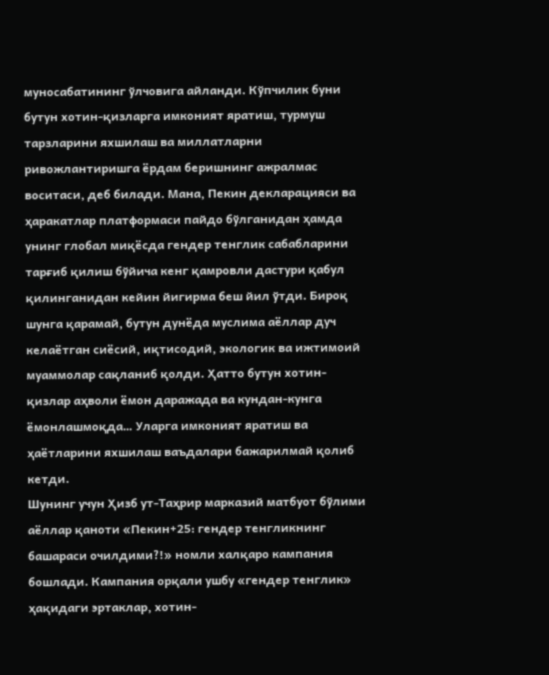муносабатининг ўлчовига айланди. Кўпчилик буни бутун хотин-қизларга имконият яратиш, турмуш тарзларини яхшилаш ва миллатларни ривожлантиришга ёрдам беришнинг ажралмас воситаси, деб билади. Мана, Пекин декларацияси ва ҳаракатлар платформаси пайдо бўлганидан ҳамда унинг глобал миқёсда гендер тенглик сабабларини тарғиб қилиш бўйича кенг қамровли дастури қабул қилинганидан кейин йигирма беш йил ўтди. Бироқ шунга қарамай, бутун дунёда муслима аёллар дуч келаётган сиёсий, иқтисодий, экологик ва ижтимоий муаммолар сақланиб қолди. Ҳатто бутун хотин-қизлар аҳволи ёмон даражада ва кундан-кунга ёмонлашмоқда… Уларга имконият яратиш ва ҳаётларини яхшилаш ваъдалари бажарилмай қолиб кетди.
Шунинг учун Ҳизб ут-Таҳрир марказий матбуот бўлими аёллар қаноти «Пекин+25: гендер тенгликнинг башараси очилдими?!» номли халқаро кампания бошлади. Кампания орқали ушбу «гендер тенглик» ҳақидаги эртаклар, хотин-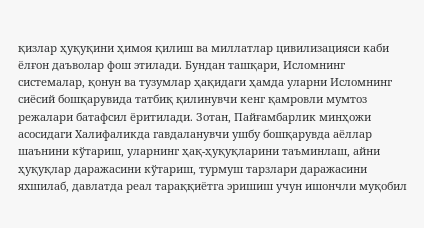қизлар ҳуқуқини ҳимоя қилиш ва миллатлар цивилизацияси каби ёлғон даъволар фош этилади. Бундан ташқари, Исломнинг системалар, қонун ва тузумлар ҳақидаги ҳамда уларни Исломнинг сиёсий бошқарувида татбиқ қилинувчи кенг қамровли мумтоз режалари батафсил ёритилади. Зотан, Пайғамбарлик минҳожи асосидаги Халифаликда гавдаланувчи ушбу бошқарувда аёллар шаънини кўтариш, уларнинг ҳақ-ҳуқуқларини таъминлаш, айни ҳуқуқлар даражасини кўтариш, турмуш тарзлари даражасини яхшилаб, давлатда реал тараққиётга эришиш учун ишончли муқобил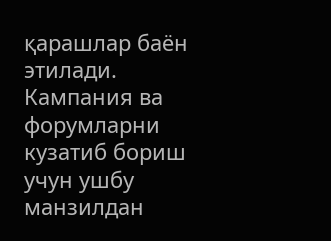қарашлар баён этилади.
Кампания ва форумларни кузатиб бориш учун ушбу манзилдан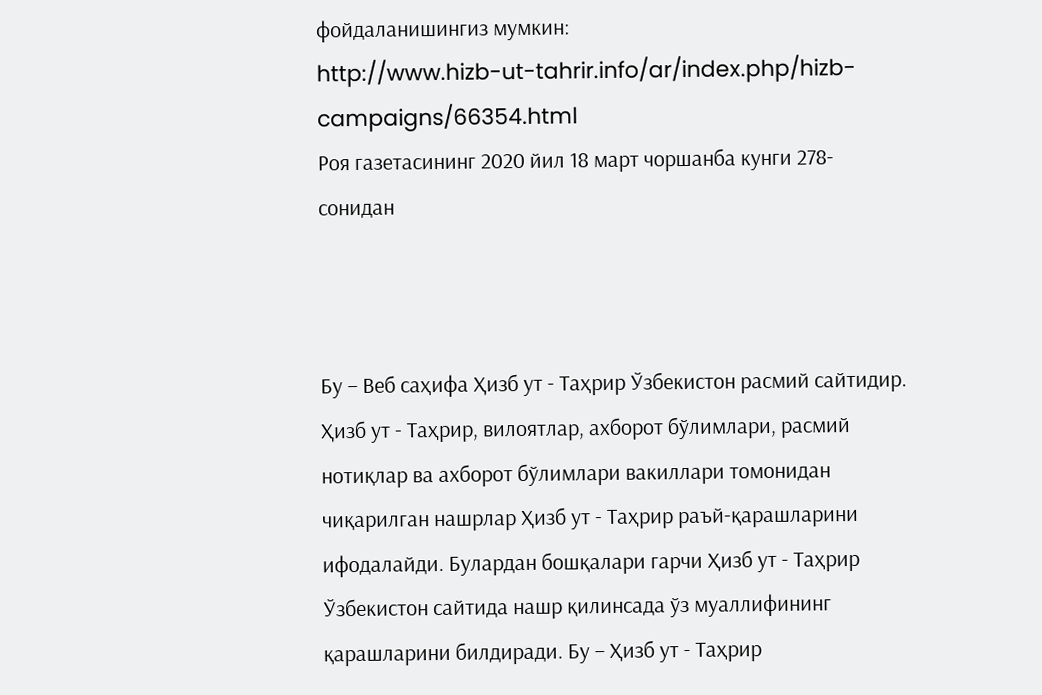фойдаланишингиз мумкин:
http://www.hizb-ut-tahrir.info/ar/index.php/hizb-campaigns/66354.html
Роя газетасининг 2020 йил 18 март чоршанба кунги 278-сонидан



Бу – Веб саҳифа Ҳизб ут - Таҳрир Ўзбекистон расмий сайтидир. Ҳизб ут - Таҳрир, вилоятлар, ахборот бўлимлари, расмий нотиқлар ва ахборот бўлимлари вакиллари томонидан чиқарилган нашрлар Ҳизб ут - Таҳрир раъй-қарашларини ифодалайди. Булардан бошқалари гарчи Ҳизб ут - Таҳрир Ўзбекистон сайтида нашр қилинсада ўз муаллифининг қарашларини билдиради. Бу – Ҳизб ут - Таҳрир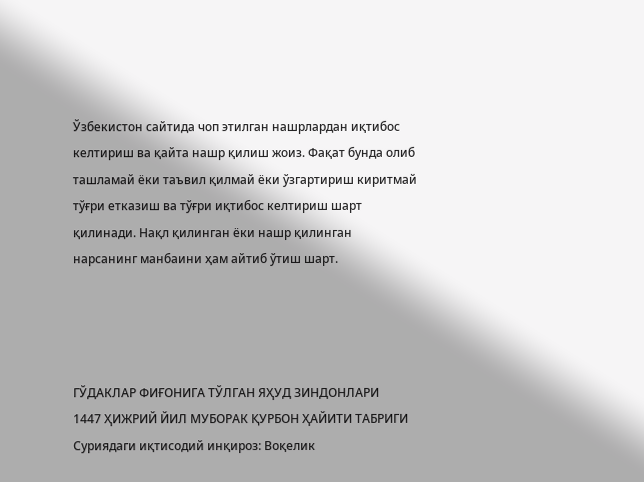Ўзбекистон сайтида чоп этилган нашрлардан иқтибос келтириш ва қайта нашр қилиш жоиз. Фақат бунда олиб ташламай ёки таъвил қилмай ёки ўзгартириш киритмай тўғри етказиш ва тўғри иқтибос келтириш шарт қилинади. Нақл қилинган ёки нашр қилинган нарсанинг манбаини ҳам айтиб ўтиш шарт.




ГЎДАКЛАР ФИҒОНИГА ТЎЛГАН ЯҲУД ЗИНДОНЛАРИ
1447 ҲИЖРИЙ ЙИЛ МУБОРАК ҚУРБОН ҲАЙИТИ ТАБРИГИ
Суриядаги иқтисодий инқироз: Воқелик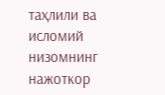таҳлили ва исломий низомнинг нажоткор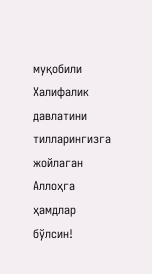муқобили
Халифалик давлатини тилларингизга жойлаган Аллоҳга ҳамдлар бўлсин!